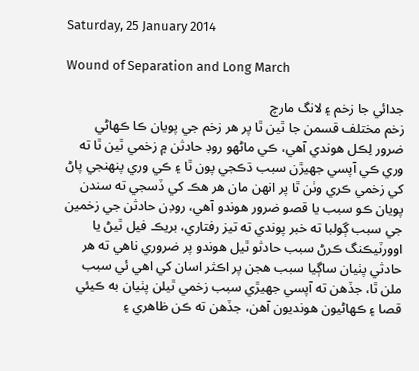Saturday, 25 January 2014

Wound of Separation and Long March

جدائي جا زخم ۽ لانگ مارچ
زخم مختلف قسمن جا ٿين ٿا پر هر زخم جي پويان ڪا ڪهاڻي ضرور لِڪل هوندي آهي، ڪي ماڻهو روڊ حادثن ۾ زخمي ٿين ٿا ته وري ڪي آپسي جهيڙن سبب ڌڪجي پون ٿا ۽ ڪي وري پنهنجي پاڻ کي زخمي ڪري وٺن ٿا پر انهن مان هر هڪ کي ڏسجي ته سندن پويان ڪو سبب يا قصو ضرور هوندو آهي، روڊن حادثن جي زخمين جي سبب ڳولبا ته خبر پوندي ته تيز رفتاري، بريڪ فيل ٿيڻ يا اوورٽيڪنگ ڪرڻ سبب حادثو ٿيل هوندو پر ضروري ناهي ته هر حادثي پٺيان ساڳيا سبب هجن پر اڪثر اسان کي اهي ئي سبب ملن ٿا، جڏهن ته آپسي جهيڙي سبب زخمي ٿيلن پٺيان به ڪيئي قصا ۽ ڪهاڻيون هونديون آهن، جڏهن ته ڪن ظاهري ۽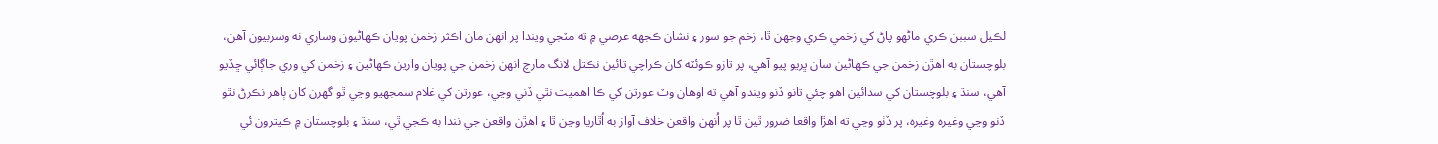لڪيل سببن ڪري ماڻهو پاڻ کي زخمي ڪري وجهن ٿا، زخم جو سور ۽ نشان ڪجهه عرصي ۾ ته مٽجي ويندا پر انهن مان اڪثر زخمن پويان ڪهاڻيون وساري نه وسربيون آهن، بلوچستان به اهڙن زخمن جي ڪهاڻين سان ڀريو پيو آهي، پر تازو ڪوئٽه کان ڪراچي تائين نڪتل لانگ مارچ انهن زخمن جي پويان وارين ڪهاڻين ۽ زخمن کي وري جاڳائي ڇڏيو آهي، سنڌ ۽ بلوچستان کي سدائين اهو چئي تانو ڏنو ويندو آهي ته اوهان وٽ عورتن کي ڪا اهميت نٿي ڏني وڃي، عورتن کي غلام سمجهيو وڃي ٿو گهرن کان ٻاهر نڪرڻ نٿو ڏنو وڃي وغيره وغيره، پر ڏٺو وڃي ته اهڙا واقعا ضرور ٿين ٿا پر اُنهن واقعن خلاف آواز به اُٿاريا وڃن ٿا ۽ اهڙن واقعن جي نندا به ڪجي ٿي، سنڌ ۽ بلوچستان ۾ ڪيترون ئي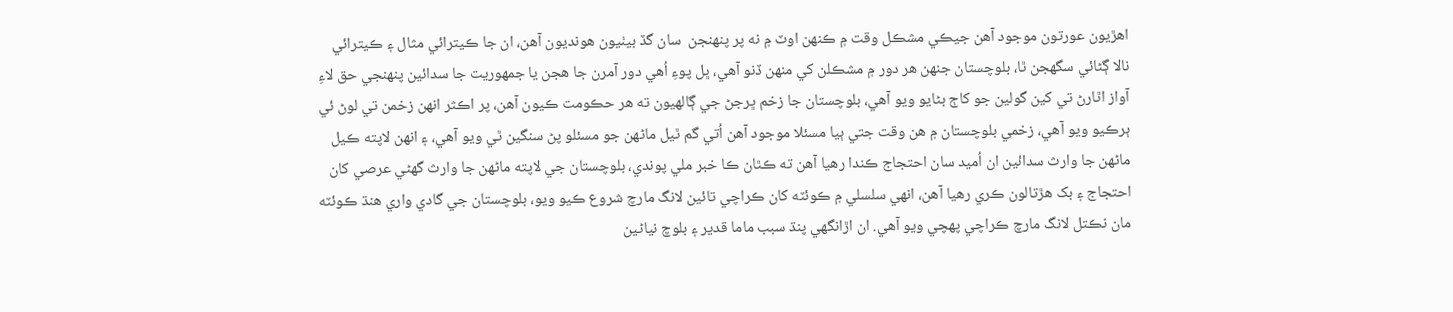اهڙيون عورتون موجود آهن جيڪي مشڪل وقت ۾ ڪنهن اوٽ ۾ نه پر پنهنجن  سان گڏ بيٺيون هونديون آهن، ان جا ڪيترائي مثال ۽ ڪيترائي نالا ڳڻائي سگهجن ٿا، بلوچستان جنهن هر دور ۾ مشڪلن کي منهن ڏنو آهي، ڀل پوءِ اُهي دور آمرن جا هجن يا جمهوريت جا سدائين پنهنجي حق لاءِ آواز اٿارڻ تي کين گولين جو کاڄ بڻايو ويو آهي، بلوچستان جا زخم ڀرجڻ جي ڳالهيون ته هر حڪومت ڪيون آهن، پر اڪثر انهن زخمن تي لوڻ ئي ٻرڪيو ويو آهي، زخمي بلوچستان ۾ هن وقت جتي ٻيا مسئلا موجود آهن اُتي گم ٿيل ماڻهن جو مسئلو پڻ سنگين ٿي ويو آهي، ۽ انهن لاپته ڪيل ماڻهن جا وارث سدائين ان اُميد سان احتجاج ڪندا رهيا آهن ته ڪٿان ڪا خبر ملي پوندي، بلوچستان جي لاپته ماڻهن جا وارث گهڻي عرصي کان احتجاج ۽ بک هڙتالون ڪري رهيا آهن، انهي سلسلي ۾ ڪوئٽه کان ڪراچي تائين لانگ مارچ شروع ڪيو ويو، بلوچستان جي گادي واري هنڌ ڪوئٽه مان نڪتل لانگ مارچ ڪراچي پهچي ويو آهي. ان اڙانگهي پنڌ سبب ماما قدير ۽ بلوچ نياڻين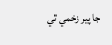جا پير زخمي ٿي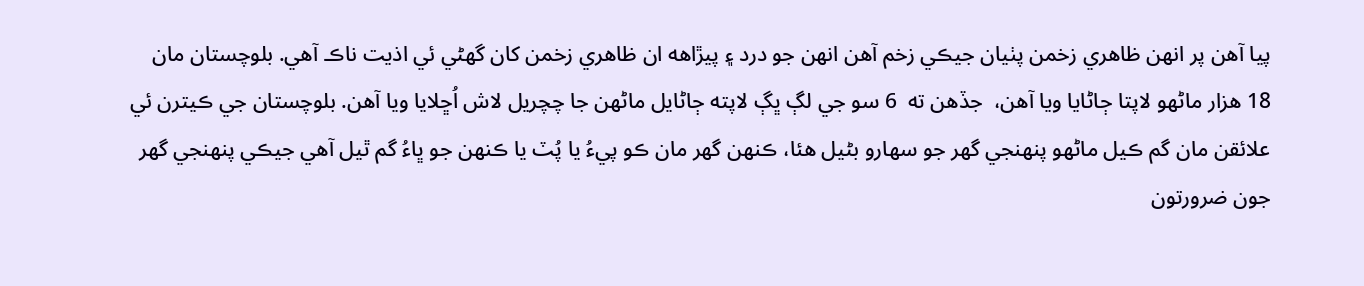پيا آهن پر انهن ظاهري زخمن پٺيان جيڪي زخم آهن انهن جو درد ۽ پيڙاهه ان ظاهري زخمن کان گهڻي ئي اذيت ناڪ آهي. بلوچستان مان 18 هزار ماڻهو لاپتا ڄاڻايا ويا آهن،  جڏهن ته  6 سو جي لڳ ڀڳ لاپته ڄاڻايل ماڻهن جا چچريل لاش اُڇلايا ويا آهن. بلوچستان جي ڪيترن ئي علائقن مان گم ڪيل ماڻهو پنهنجي گهر جو سهارو بڻيل هئا، ڪنهن گهر مان ڪو پيءُ يا پُٽ يا ڪنهن جو ڀاءُ گم ٿيل آهي جيڪي پنهنجي گهر جون ضرورتون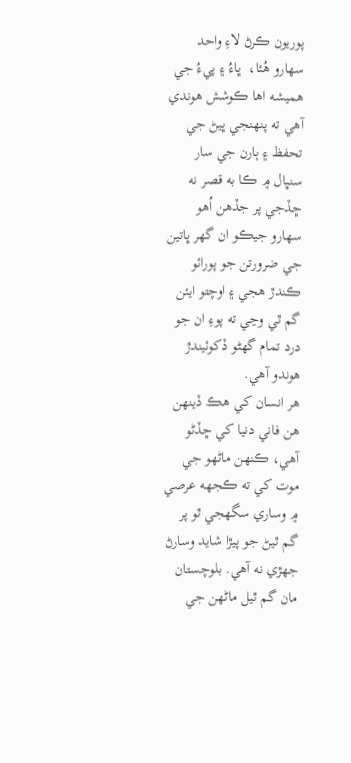پوريون ڪرڻ لاءِ واحد سهارو هُئا،  ڀاءُ ۽ پيءُ جي هميشه اها ڪوشش هوندي آهي ته پنهنجي ڀيڻ جي تحفظ ۽ ٻارن جي سار سنڀال ۾ ڪا به قصر نه ڇڏجي پر جڏهن اُهو سهارو جيڪو ان گهر ڀاتين جي ضرورتن جو پورائو ڪندڙ هجي ۽ اوچتو ايئن گم ٿي وڃي ته پوءِ ان جو درد تمام گهڻو ڏکوئيندڙ هوندو آهي.
هر انسان کي هڪ ڏينهن هن فاني دنيا کي ڇڏڻو آهي، ڪنهن ماڻهو جي موت کي ته ڪجهه عرصي ۾ وساري سگهجي ٿو پر گم ٿيڻ جو پيڙا شايد وسارڻ جهڙي نه آهي. بلوچستان مان گم ٿيل ماڻهن جي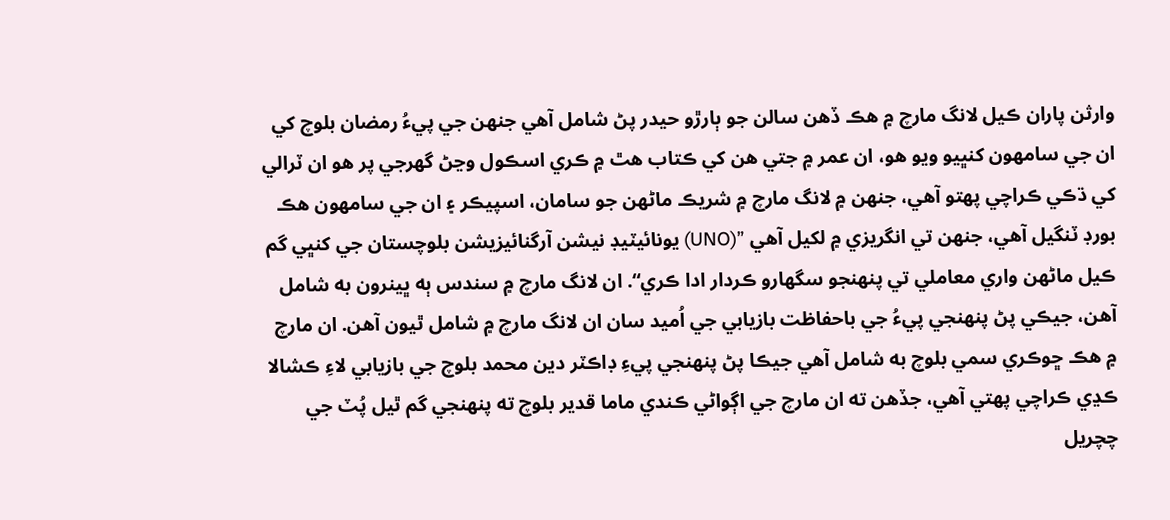وارثن پاران ڪيل لانگ مارچ ۾ هڪ ڏهن سالن جو ٻارڙو حيدر پڻ شامل آهي جنهن جي پيءُ رمضان بلوچ کي ان جي سامهون کنڀيو ويو هو، ان عمر ۾ جتي هن کي ڪتاب هٿ ۾ ڪري اسڪول وڃڻ گهرجي پر هو ان ٽرالي کي ڌڪي ڪراچي پهتو آهي، جنهن ۾ لانگ مارچ ۾ شريڪ ماڻهن جو سامان، اسپيڪر ۽ ان جي سامهون هڪ بورڊ ٽنگيل آهي، جنهن تي انگريزي ۾ لکيل آهي ”(UNO) يونائيٽيڊ نيشن آرگنائيزيشن بلوچستان جي کنڀي گم ڪيل ماڻهن واري معاملي تي پنهنجو سگهارو ڪردار ادا ڪري“. ان لانگ مارچ ۾ سندس ٻه ڀينرون به شامل آهن، جيڪي پڻ پنهنجي پيءُ جي باحفاظت بازيابي جي اُميد سان ان لانگ مارچ ۾ شامل ٿيون آهن. ان مارچ ۾ هڪ ڇوڪري سمي بلوچ به شامل آهي جيڪا پڻ پنهنجي پيءِ ڊاڪٽر دين محمد بلوچ جي بازيابي لاءِ ڪشالا ڪڍي ڪراچي پهتي آهي، جڏهن ته ان مارچ جي اڳواڻي ڪندي ماما قدير بلوچ ته پنهنجي گم ٿيل پُٽ جي چچريل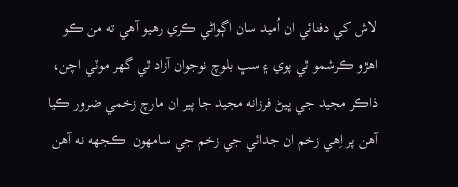لاش کي دفنائي ان اُميد سان اڳواڻي ڪري رهيو آهي ته من ڪو اهڙو ڪرشمو ٿي پوي ۽ سڀ بلوچ نوجوان آزاد ٿي گهر موٽي اچن، ذاڪر مجيد جي ڀيڻ فرزانه مجيد جا پير ان مارچ زخمي ضرور ڪيا آهن پر اِهي زخم ان جدائي جي زخم جي سامهون  ڪجهه نه آهن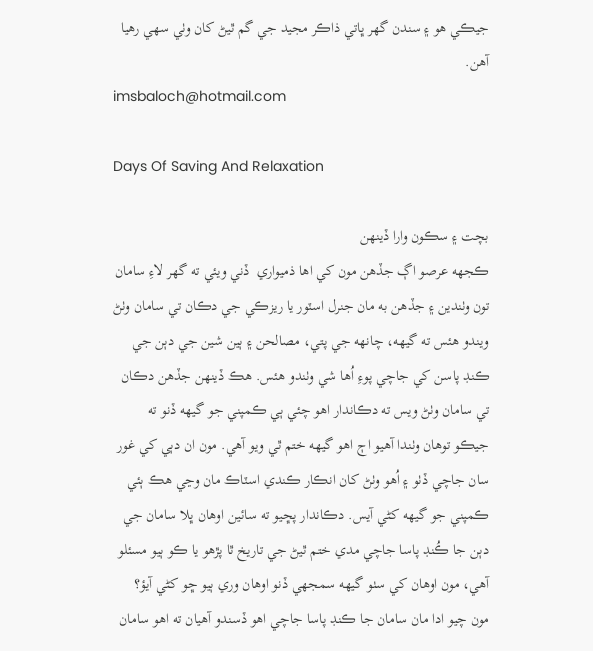جيڪي هو ۽ سندن گهر ڀاتي ذاڪر مجيد جي گم ٿيڻ کان وٺي سهي رهيا آهن.
imsbaloch@hotmail.com

Days Of Saving And Relaxation

بچت ۽ سڪون وارا ڏينهن
ڪجهه عرصو اڳ جڏهن مون کي اها ذميواري  ڏني ويئي ته گهر لاءِ سامان تون وٺندين ۽ جڏهن به مان جنرل اسٽور يا ريزڪي جي دڪان تي سامان وٺڻ ويندو هئس ته گيهه، چانهه جي پتي، مصالحن ۽ ٻين شين جي دٻن جي ڪنڊ پاسن کي جاچي پوءِ اُها شي وٺندو هئس. هڪ ڏينهن جڏهن دڪان تي سامان وٺڻ ويس ته دڪاندار اهو چئي ٻي ڪمپني جو گيهه ڏنو ته جيڪو توهان وٺندا آهيو اڄ اهو گيهه ختم ٿي ويو آهي. مون ان دٻي کي غور سان جاچي ڏٺو ۽ اُهو وٺڻ کان انڪار ڪندي اسٽاڪ مان وڃي هڪ ٻئي ڪمپني جو گيهه کڻي آيس. دڪاندار پڇيو ته سائين اوهان ڀلا سامان جي دٻن جا ڪُنڊ پاسا جاچي مدي ختم ٿيڻ جي تاريخ ٿا پڙهو يا ڪو ٻيو مسئلو آهي، مون اوهان کي سٺو گيهه سمجهي ڏنو اوهان وري ٻيو ڇو کڻي آيؤ؟
مون چيو ادا مان سامان جا ڪنڊ پاسا جاچي اهو ڏسندو آهيان ته اهو سامان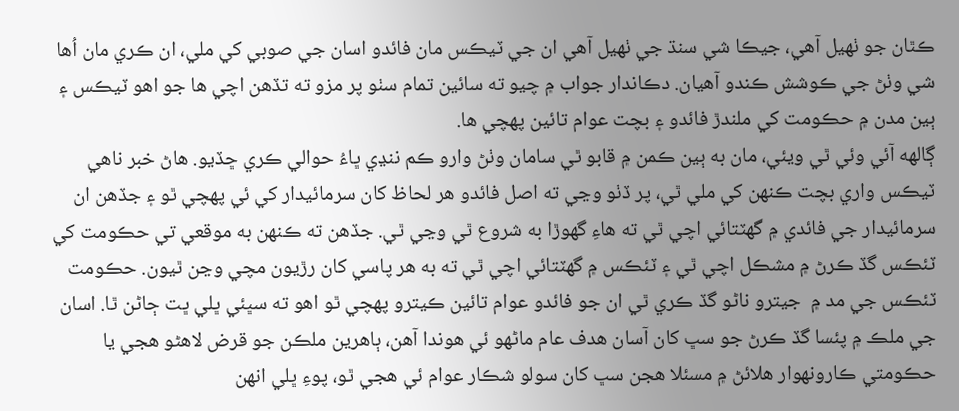ڪٿان جو ٺهيل آهي، جيڪا شي سنڌ جي ٺهيل آهي ان جي ٽيڪس مان فائدو اسان جي صوبي کي ملي، ان ڪري مان اُها شي وٺڻ جي ڪوشش ڪندو آهيان. دڪاندار جواب ۾ چيو ته سائين تمام سٺو پر مزو ته تڏهن اچي ها جو اهو ٽيڪس ۽ ٻين مدن ۾ حڪومت کي ملندڙ فائدو ۽ بچت عوام تائين پهچي ها.
ڳالهه آئي وئي ٿي ويئي، مان به ٻين ڪمن ۾ قابو ٿي سامان وٺڻ وارو ڪم ننڍي ڀاءُ حوالي ڪري ڇڏيو. هاڻ خبر ناهي ٽيڪس واري بچت ڪنهن کي ملي ٿي، پر ڏٺو وڃي ته اصل فائدو هر لحاظ کان سرمائيدار کي ئي پهچي ٿو ۽ جڏهن ان سرمائيدار جي فائدي ۾ گهٽتائي اچي ٿي ته هاءِ گهوڙا به شروع ٿي وڃي ٿي. جڏهن ته ڪنهن به موقعي تي حڪومت کي ٽئڪس گڏ ڪرڻ ۾ مشڪل اچي ٿي ۽ ٽئڪس ۾ گهٽتائي اچي ٿي ته به هر پاسي کان رڙيون مچي وڃن ٿيون. حڪومت ٽئڪس جي مد ۾  جيترو ناڻو گڏ ڪري ٿي ان جو فائدو عوام تائين ڪيترو پهچي ٿو اهو ته سڀئي ڀلي ڀت ڄاڻن ٿا. اسان جي ملڪ ۾ پئسا گڏ ڪرڻ جو سڀ کان آسان هدف عام ماڻهو ئي هوندا آهن، ٻاهرين ملڪن جو قرض لاهڻو هجي يا حڪومتي ڪارونهوار هلائڻ ۾ مسئلا هجن سڀ کان سولو شڪار عوام ئي هجي ٿو، پوءِ ڀلي انهن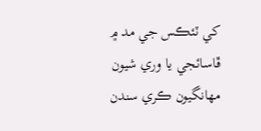کي ٽئڪس جي مد ۾ ڦاسائجي يا وري شيون مهانگيون ڪري سندن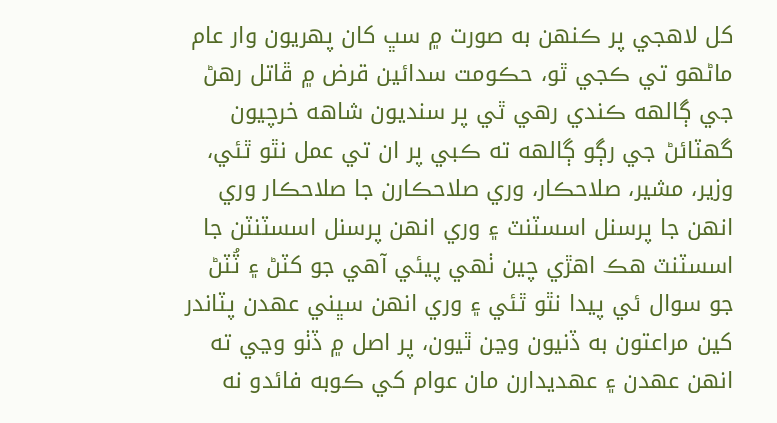کل لاهجي پر ڪنهن به صورت ۾ سڀ کان پهريون وار عام ماڻهو تي ڪجي ٿو، حڪومت سدائين قرض ۾ ڦاتل رهڻ جي ڳالهه ڪندي رهي ٿي پر سنديون شاهه خرچيون گهٽائڻ جي رڳو ڳالهه ته ڪبي پر ان تي عمل نٿو ٿئي، وزير، مشير، صلاحڪار، وري صلاحڪارن جا صلاحڪار وري انهن جا پرسنل اسسٽنٽ ۽ وري انهن پرسنل اسسٽنٽن جا اسسٽنٽ هڪ اهڙي چين ٺهي پيئي آهي جو کٽڻ ۽ ٽُٽڻ جو سوال ئي پيدا نٿو ٿئي ۽ وري انهن سڀني عهدن پٽاندر کين مراعتون به ڏنيون وڃن ٿيون، پر اصل ۾ ڏٺو وڃي ته انهن عهدن ۽ عهديدارن مان عوام کي ڪوبه فائدو نه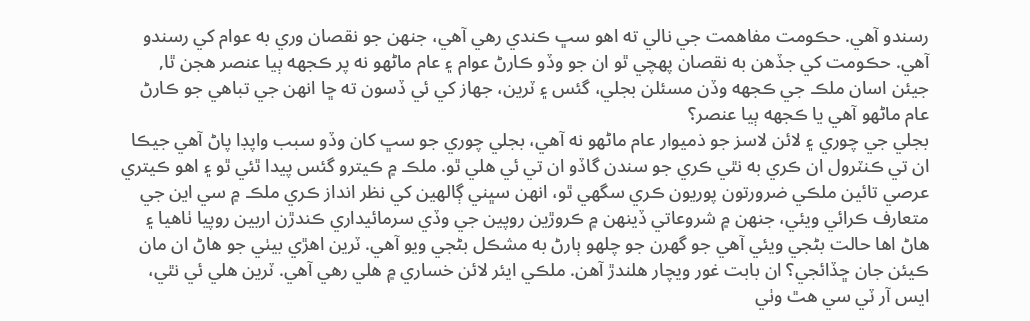رسندو آهي. حڪومت مفاهمت جي نالي ته اهو سڀ ڪندي رهي آهي، جنهن جو نقصان وري به عوام کي رسندو آهي. حڪومت کي جڏهن به نقصان پهچي ٿو ان جو وڏو ڪارڻ عوام ۽ عام ماڻهو نه پر ڪجهه ٻيا عنصر هجن ٿا, جيئن اسان ملڪ جي ڪجهه وڏن مسئلن بجلي، گئس ۽ ٽرين، جهاز کي ئي ڏسون ته ڇا انهن جي تباهي جو ڪارڻ عام ماڻهو آهي يا ڪجهه ٻيا عنصر؟
بجلي جي چوري ۽ لائن لاسز جو ذميوار عام ماڻهو نه آهي، بجلي چوري جو سڀ کان وڏو سبب واپڊا پاڻ آهي جيڪا ان تي ڪنٽرول ان ڪري به نٿي ڪري جو سندن گاڏو ان تي ئي هلي ٿو. ملڪ ۾ ڪيترو گئس پيدا ٿئي ٿو ۽ اهو ڪيتري عرصي تائين ملڪي ضرورتون پوريون ڪري سگهي ٿو، انهن سڀني ڳالهين کي نظر انداز ڪري ملڪ ۾ سي اين جي متعارف ڪرائي ويئي، جنهن ۾ شروعاتي ڏينهن ۾ ڪروڙين روپين جي وڏي سرمائيداري ڪندڙن اربين روپيا ٺاهيا ۽ هاڻ اها حالت بڻجي ويئي آهي جو گهرن جو چلهو ٻارڻ به مشڪل بڻجي ويو آهي. ٽرين اهڙي بيٺي جو هاڻ ان مان ڪيئن جان ڇڏائجي؟ ان بابت غور ويچار هلندڙ آهن. ملڪي ايئر لائن خساري ۾ هلي رهي آهي. ٽرين هلي ئي نٿي، ايس آر ٽي سي هٿ وٺي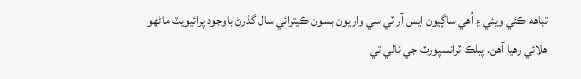تباهه ڪئي ويئي ۽ اُهي ساڳيون ايس آر ٽي سي واريون بسون ڪيترائي سال گذرڻ باوجود پرائيويٽ ماڻهو هلائي رهيا آهن. پبلڪ ٽرانسپورٽ جي نالي تي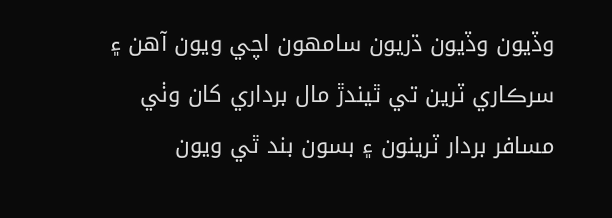وڏيون وڏيون ڌريون سامهون اچي ويون آهن ۽ سرڪاري ٽرين تي ٿيندڙ مال برداري کان وٺي مسافر بردار ٽرينون ۽ بسون بند ٿي ويون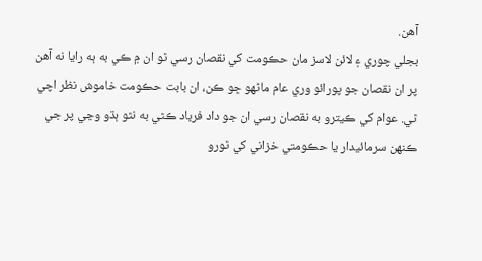آهن.
بجلي چوري ۽ لائن لاسز مان حڪومت کي نقصان رسي ٿو ان ۾ ڪي به ٻه رايا نه آهن پر ان نقصان جو پورائو وري عام ماڻهو ڇو ڪن، ان بابت حڪومت خاموش نظر اچي ٿي. عوام کي ڪيترو به نقصان رسي ان جو داد فرياد ڪٿي به نٿو ٻڌو وڃي پر جي ڪنهن سرمائيدار يا حڪومتي خزاني کي ٿورو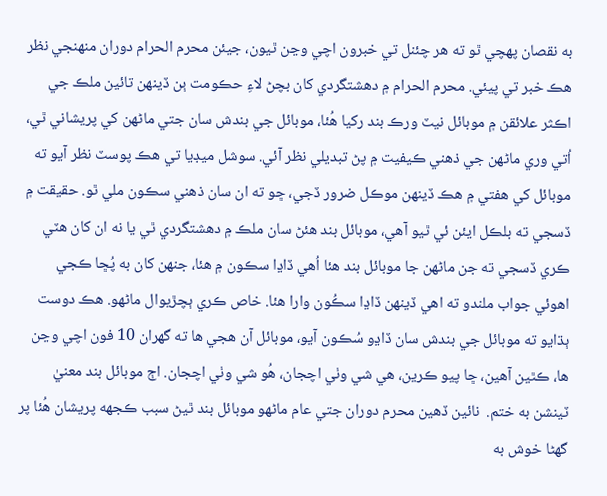به نقصان پهچي ٿو ته هر چئنل تي خبرون اچي وڃن ٿيون، جيئن محرم الحرام دوران منهنجي نظر هڪ خبر تي پيئي. محرم الحرام ۾ دهشتگردي کان بچڻ لاءِ حڪومت ٻن ڏينهن تائين ملڪ جي اڪثر علائقن ۾ موبائل نيٽ ورڪ بند رکيا هُئا، موبائل جي بندش سان جتي ماڻهن کي پريشاني ٿي، اُتي وري ماڻهن جي ذهني ڪيفيت ۾ پڻ تبديلي نظر آئي. سوشل ميڊيا تي هڪ پوسٽ نظر آيو ته موبائل کي هفتي ۾ هڪ ڏينهن موڪل ضرور ڏجي، ڇو ته ان سان ذهني سڪون ملي ٿو. حقيقت ۾ ڏسجي ته بلڪل ايئن ئي ٿيو آهي، موبائل بند هئڻ سان ملڪ ۾ دهشتگردي ٿي يا نه ان کان هٽي ڪري ڏسجي ته جن ماڻهن جا موبائل بند هئا اُهي ڏاڍا سڪون ۾ هئا، جنهن کان به پُڇا ڪجي اهوئي جواب ملندو ته اهي ڏينهن ڏاڍا سڪُون وارا هئا. خاص ڪري ٻچڙيوال ماڻهو. هڪ دوست ٻڌايو ته موبائل جي بندش سان ڏاڍو سُڪون آيو، موبائل آن هجي ها ته گهران 10 فون اچي وڃن ها، ڪٿين آهين، ڇا پيو ڪرين، هي شي وٺي اچجان، هُو شي وٺي اچجان. اڄ موبائل بند معنيٰ ٽينشن به ختم.  نائين ڏهين محرم دوران جتي عام ماڻهو موبائل بند ٿيڻ سبب ڪجهه پريشان هُئا پر گهڻا خوش به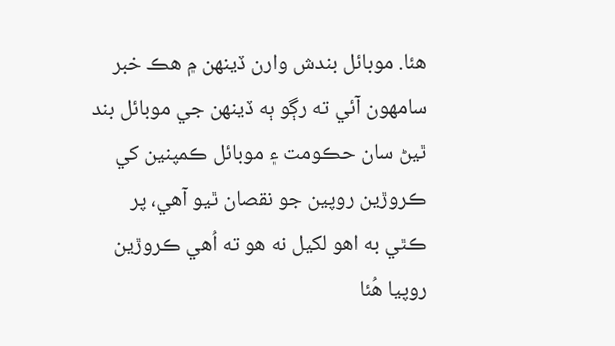هئا. موبائل بندش وارن ڏينهن ۾ هڪ خبر سامهون آئي ته رڳو ٻه ڏينهن جي موبائل بند ٿيڻ سان حڪومت ۽ موبائل ڪمپنين کي ڪروڙين روپين جو نقصان ٿيو آهي، پر ڪٿي به اهو لکيل نه هو ته اُهي ڪروڙين روپيا هُئا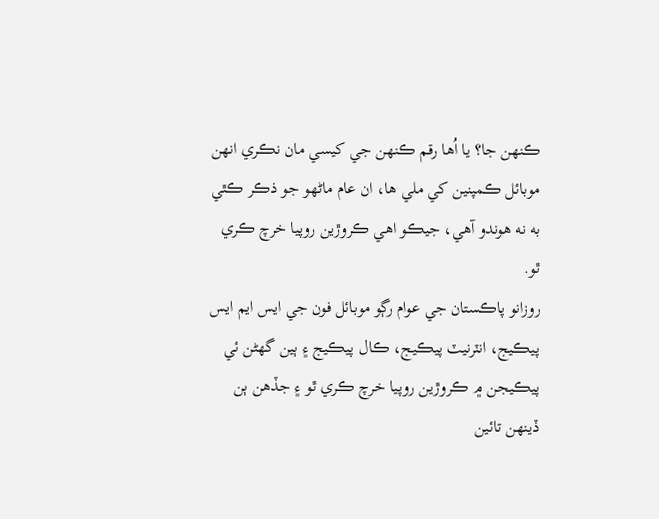ڪنهن جا؟ يا اُها رقم ڪنهن جي کيسي مان نڪري انهن موبائل ڪمپنين کي ملي ها، ان عام ماڻهو جو ذڪر ڪٿي به نه هوندو آهي، جيڪو اهي ڪروڙين روپيا خرچ ڪري ٿو.
روزانو پاڪستان جي عوام رڳو موبائل فون جي ايس ايم ايس پيڪيج، انٽرنيٽ پيڪيج، ڪال پيڪيج ۽ ٻين گهڻن ئي پيڪيجن ۾ ڪروڙين روپيا خرچ ڪري ٿو ۽ جڏهن ٻن ڏينهن تائين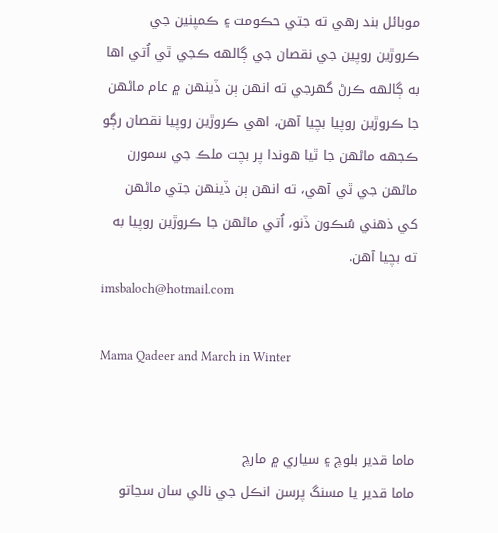موبائل بند رهي ته جتي حڪومت ۽ ڪمپنين جي ڪروڙين روپين جي نقصان جي ڳالهه ڪجي ٿي اُتي اها به ڳالهه ڪرڻ گهرجي ته انهن ٻن ڏينهن ۾ عام ماڻهن جا ڪروڙين روپيا بچيا آهن، اهي ڪروڙين روپيا نقصان رڳو ڪجهه ماڻهن جا ٿيا هوندا پر بچت ملڪ جي سمورن ماڻهن جي ٿي آهي، ته انهن ٻن ڏينهن جتي ماڻهن کي ذهني سُڪون ڏنو، اُتي ماڻهن جا ڪروڙين روپيا به ته بچيا آهن.
imsbaloch@hotmail.com

Mama Qadeer and March in Winter


ماما قدير بلوچ ۽ سياري ۾ مارچ
ماما قدير يا مسنگ پرسن انڪل جي نالي سان سڃاتو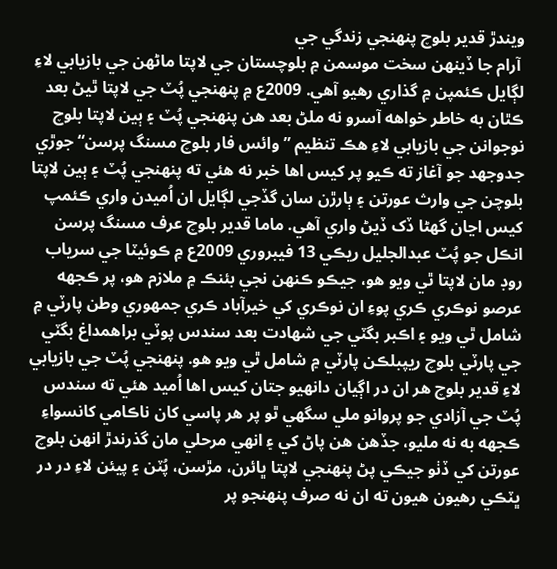ويندڙ قدير بلوچ پنهنجي زندگي جي
 آرام جا ڏينهن سخت موسمن ۾ بلوچستان جي لاپتا ماڻهن جي بازيابي لاءِ لڳايل ڪئمپن ۾ گذاري رهيو آهي. 2009ع ۾ پنهنجي پُٽ جي لاپتا ٿيڻ بعد ڪٿان به خاطر خواهه آسرو نه ملڻ بعد هن پنهنجي پُٽ ۽ ٻين لاپتا بلوچ نوجوانن جي بازيابي لاءِ هڪ تنظيم ”وائس فار بلوچ مسنگ پرسن“ جوڙي جدوجهد جو آغاز ته ڪيو پر کيس اها خبر نه هئي ته پنهنجي پُٽ ۽ ٻين لاپتا بلوچن جي وارث عورتن ۽ ٻارڙن سان گڏجي لڳايل ان اُميدن واري ڪئمپ کيس اڃان گهڻا ڏک ڏيڻ واري آهي. ماما قدير بلوچ عرف مسنگ پرسن انڪل جو پُٽ عبدالجليل ريڪي 13 فيبروري 2009ع ۾ ڪوئيٽا جي سرياب روڊ مان لاپتا ٿي ويو هو، جيڪو ڪنهن نجي بئنڪ ۾ ملازم هو، پر ڪجهه عرصو نوڪري ڪري پوءِ ان نوڪري کي خيرآباد ڪري جمهوري وطن پارٽي ۾ شامل ٿي ويو ۽ اڪبر بگٽي جي شهادت بعد سندس پوٽي براهمداغ بگٽي جي پارٽي بلوچ ريپبلڪن پارٽي ۾ شامل ٿي ويو هو. پنهنجي پُٽ جي بازيابي لاءِ قدير بلوچ هر ان در اڳيان دانهيو جتان کيس اها اُميد هئي ته سندس پُٽ جي آزادي جو پروانو ملي سگهي ٿو پر هر پاسي کان ناڪامي کانسواءِ ڪجهه به نه مليو، جڏهن هن پاڻ کي ۽ انهي مرحلي مان گذرندڙ انهن بلوچ عورتن کي ڏٺو جيڪي پڻ پنهنجي لاپتا ڀائرن، مڙسن، پُٽن ۽ پيئن لاءِ در در ڀٽڪي رهيون هيون ته ان نه صرف پنهنجو پر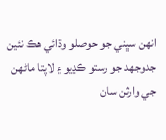انهن سڀني جو حوصلو وڌائي هڪ نئين جدوجهد جو رستو ڪڍيو ۽ لاپتا ماڻهن جي وارثن سان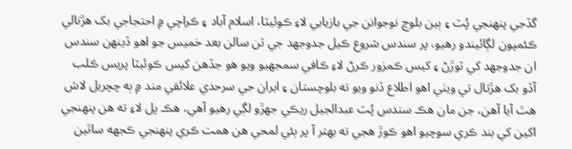گڏجي پنهنجي پُٽ ۽ ٻين بلوچ نوجوانن جي بازيابي لاءِ ڪوئيٽا، اسلام آباد ۽ ڪراچي ۾ احتجاجي بک هڙتالي ڪئمپون لڳائيندو رهيو، پر سندس شروع ڪيل جدوجهد جي ٽن سالن بعد خميس جو اهو ڏينهن سندس ان جدوجهد کي ٽوڙڻ ۽ کيس ڪمزور ڪرڻ لاءِ ڪافي سمجهيو ويو هو جڏهن کيس ڪوئيٽا پريس ڪلب آڏو بک هڙتال تي ويٺي اهو اطلاع ڏنو ويو ته بلوچستان ۽ ايران جي سرحدي علائقي مند ۾ ٻه چچريل لاش هٿ آيا آهن، جن مان هڪ سندس پُٽ عبدالجيل ريڪي جهڙو لڳي رهيو آهي، هڪ پل لاءِ ته هن پنهنجي اکين کي بند ڪري سوچيو اهو ڪوڙ هجي ته بهتر آ پر ٻئي لمحي هن همت ڪري پنهنجي ڪجهه ساٿين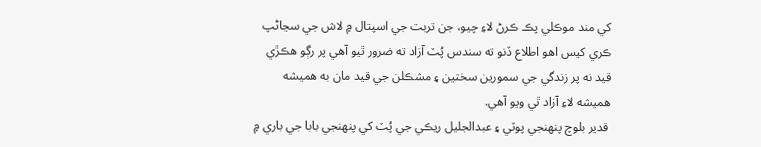کي مند موڪلي پڪ ڪرڻ لاءِ چيو، جن تربت جي اسپتال ۾ لاش جي سڃاڻپ ڪري کيس اهو اطلاع ڏنو ته سندس پُٽ آزاد ته ضرور ٿيو آهي پر رڳو هڪڙي قيد نه پر زندگي جي سمورين سختين ۽ مشڪلن جي قيد مان به هميشه هميشه لاءِ آزاد ٿي ويو آهي.
 قدير بلوچ پنهنجي پوٽي ۽ عبدالجليل ريڪي جي پُٽ کي پنهنجي بابا جي باري ۾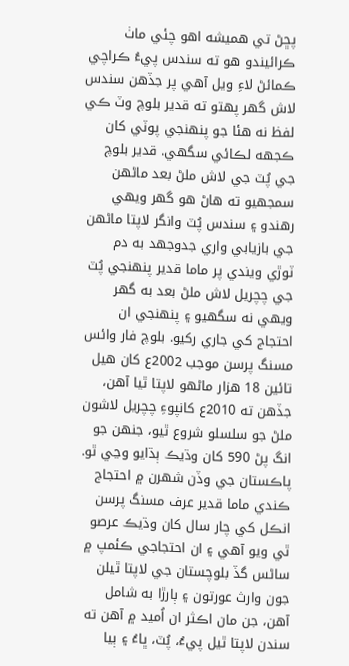پڇڻ تي هميشه اهو چئي ماٺ ڪرائيندو هو ته سندس پيءُ ڪراچي ڪمائڻ لاءِ ويل آهي پر جڏهن سندس لاش گهر پهتو ته قدير بلوچ وٽ ڪي لفظ نه هئا جو پنهنجي پوٽي کان ڪجهه لڪائي سگهي. قدير بلوچ جي پُٽ جي لاش ملڻ بعد ماڻهن سمجهيو ته هاڻ هو گهر ويهي رهندو ۽ سندس پُٽ وانگر لاپتا ماڻهن جي بازيابي واري جدوجهد به دم ٽوڙي ويندي پر ماما قدير پنهنجي پُٽ جي چچريل لاش ملڻ بعد به گهر ويهي نه سگهيو ۽ پنهنجي ان احتجاج کي جاري رکيو. بلوچ فار وائس مسنگ پرسن موجب 2002ع کان هيل تائين 18 هزار ماڻهو لاپتا ٿيا آهن، جڏهن ته 2010ع کانپوءِ چچريل لاشون ملڻ جو سلسلو شروع ٿيو، جنهن جو انگ پڻ 590 کان وڌيڪ ٻڌايو وڃي ٿو. پاڪستان جي وڏن شهرن ۾ احتجاج ڪندي ماما قدير عرف مسنگ پرسن انڪل کي چار سال کان وڌيڪ عرصو ٿي ويو آهي ۽ ان احتجاجي ڪئمپ ۾ ساڻس گڏ بلوچستان جي لاپتا ٿيلن جون وارث عورتون ۽ ٻارڙا به شامل آهن، جن مان اڪثر ان اُميد ۾ آهن ته سندن لاپتا ٿيل پيءُ، پُٽ، ڀاءُ ۽ ٻيا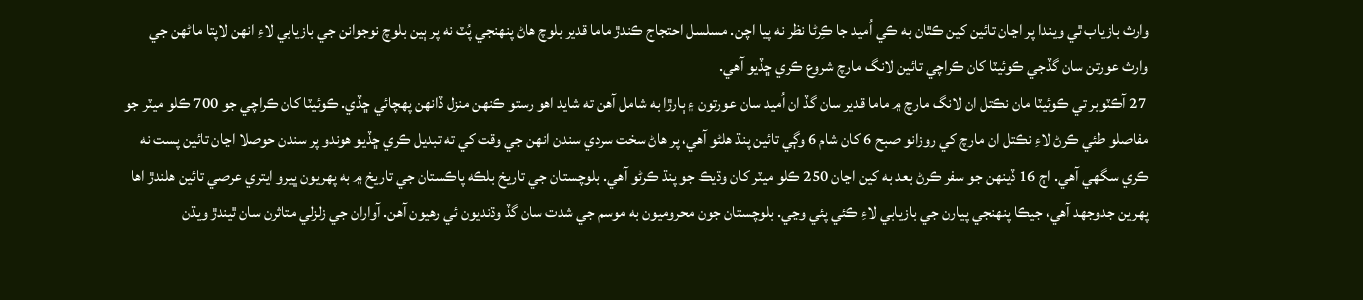وارث بازياب ٿي ويندا پر اڃان تائين کين ڪٿان به ڪي اُميد جا ڪِرڻا نظر نه پيا اچن. مسلسل احتجاج ڪندڙ ماما قدير بلوچ هاڻ پنهنجي پُٽ نه پر ٻين بلوچ نوجوانن جي بازيابي لاءِ انهن لاپتا ماڻهن جي وارث عورتن سان گڏجي ڪوئيٽا کان ڪراچي تائين لانگ مارچ شروع ڪري ڇڏيو آهي.
 27 آڪٽوبر تي ڪوئيٽا مان نڪتل ان لانگ مارچ ۾ ماما قدير سان گڏ ان اُميد سان عورتون ۽ ٻارڙا به شامل آهن ته شايد اهو رستو ڪنهن منزل ڏانهن پهچائي ڇڏي. ڪوئيٽا کان ڪراچي جو 700 ڪلو ميٽر جو مفاصلو طئي ڪرڻ لاءِ نڪتل ان مارچ کي روزانو صبح 6 کان شام 6 وڳي تائين پنڌ هلڻو آهي، پر هاڻ سخت سردي سندن انهن جي وقت کي ته تبديل ڪري ڇڏيو هوندو پر سندن حوصلا اڃان تائين پست نه ڪري سگهي آهي. اڄ 16 ڏينهن جو سفر ڪرڻ بعد به کين اڃان 250 ڪلو ميٽر کان وڌيڪ جو پنڌ ڪرڻو آهي. بلوچستان جي تاريخ بلڪه پاڪستان جي تاريخ ۾ به پهريون ڀيرو ايتري عرصي تائين هلندڙ اها پهرين جدوجهد آهي، جيڪا پنهنجي پيارن جي بازيابي لاءِ ڪئي پئي وڃي. بلوچستان جون محروميون به موسم جي شدت سان گڏ وڌنديون ئي رهيون آهن. آواران جي زلزلي متاثرن سان ٿيندڙ ويڌن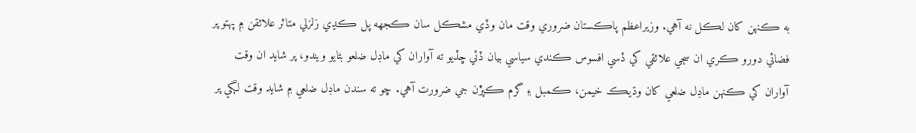به ڪنهن کان لڪل نه آهي. وزيراعظم پاڪستان ضروري وقت مان وڏي مشڪل سان ڪجهه پل ڪڍي زلزلي متاثر علائقن ۾ پهتو پر فضائي دورو ڪري ان سڄي علائقي کي ڏسي افسوس ڪندي سياسي بيان ڏئي ڇڏيو ته آواران کي ماڊل ضلعو بڻايو ويندو، پر شايد ان وقت آواران کي ڪنهن ماڊل ضلعي کان وڌيڪ خيمن، ڪمبل ۽ گرم ڪپڙن جي ضرورت آهي. ڇو ته سندن ماڊل ضلعي ۾ شايد وقت لڳي پر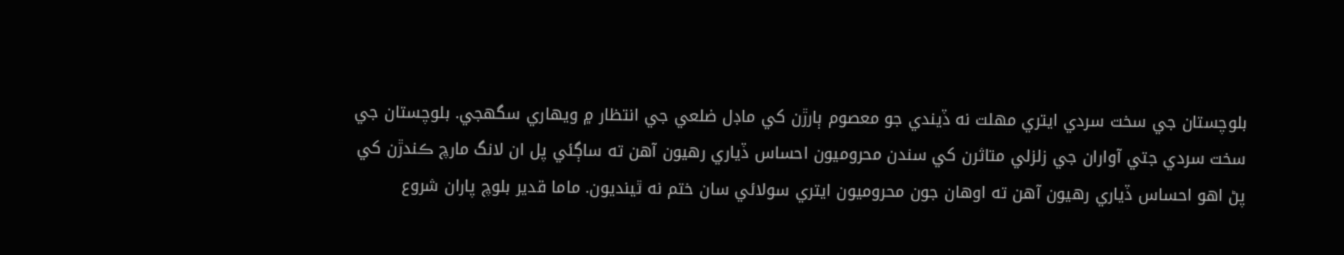بلوچستان جي سخت سردي ايتري مهلت نه ڏيندي جو معصوم ٻارڙن کي ماڊل ضلعي جي انتظار ۾ ويهاري سگهجي. بلوچستان جي سخت سردي جتي آواران جي زلزلي متاثرن کي سندن محروميون احساس ڏياري رهيون آهن ته ساڳئي پل ان لانگ مارچ ڪندڙن کي پڻ اهو احساس ڏياري رهيون آهن ته اوهان جون محروميون ايتري سولائي سان ختم نه ٿينديون. ماما قدير بلوچ پاران شروع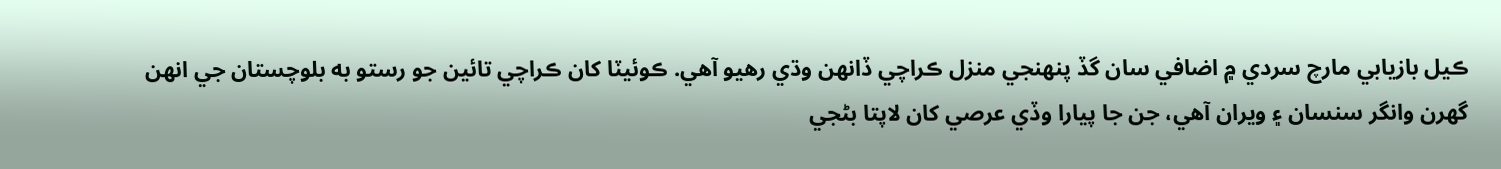ڪيل بازيابي مارچ سردي ۾ اضافي سان گڏ پنهنجي منزل ڪراچي ڏانهن وڌي رهيو آهي. ڪوئيٽا کان ڪراچي تائين جو رستو به بلوچستان جي انهن گهرن وانگر سنسان ۽ ويران آهي، جن جا پيارا وڏي عرصي کان لاپتا بڻجي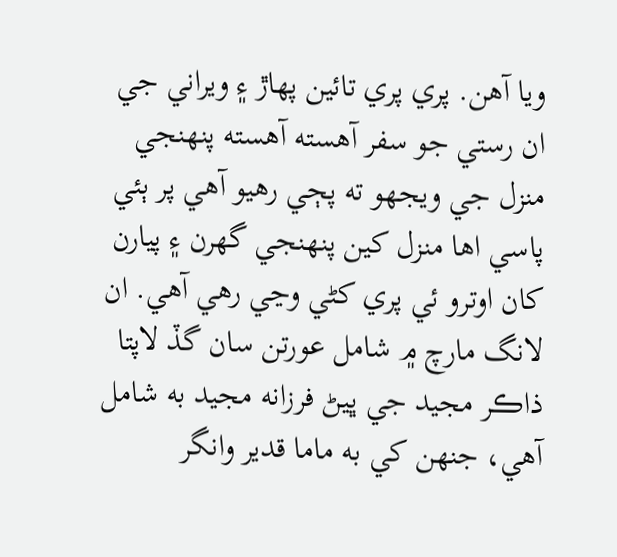ويا آهن. پري پري تائين پهاڙ ۽ ويراني جي ان رستي جو سفر آهسته آهسته پنهنجي منزل جي ويجهو ته پڄي رهيو آهي پر ٻئي پاسي اها منزل کين پنهنجي گهرن ۽ پيارن کان اوترو ئي پري کڻي وڃي رهي آهي. ان لانگ مارچ ۾ شامل عورتن سان گڏ لاپتا ذاڪر مجيد جي ڀيڻ فرزانه مجيد به شامل آهي، جنهن کي به ماما قدير وانگر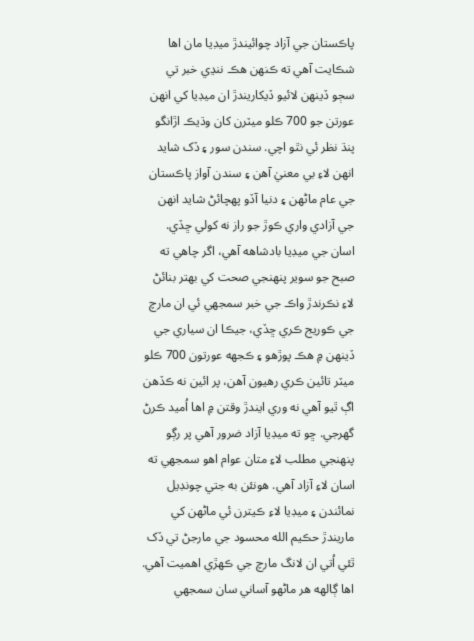پاڪستان جي آزاد چوائيندڙ ميڊيا مان اها شڪايت آهي ته ڪنهن هڪ ننڍي خبر تي سڄو ڏينهن لائيو ڏيکاريندڙ ان ميڊيا کي انهن عورتن جو 700 ڪلو ميٽرن کان وڌيڪ اڙانگو پنڌ نظر ئي نٿو اچي. سندن سور ۽ ڏک شايد انهن لاءِ بي معنيٰ آهن ۽ سندن آواز پاڪستان جي عام ماڻهن ۽ دنيا آڏو پهچائڻ شايد انهن جي آزادي واري ڪوڙ جو راز نه کولي ڇڏي. اسان جي ميڊيا بادشاهه آهي، اگر چاهي ته صبح جو سوير پنهنجي صحت کي بهتر بنائڻ لاءِ نڪرندڙ واڪ جي خبر سمجهي ئي ان مارچ جي ڪوريج ڪري ڇڏي، جيڪا ان سياري جي ڏينهن ۾ هڪ پوڙهو ۽ ڪجهه عورتون 700 ڪلو ميٽر تائين ڪري رهيون آهن، پر ائين نه ڪڏهن اڳ ٿيو آهي نه وري ايندڙ وقتن ۾ اها اُميد ڪرڻ گهرجي. ڇو ته ميڊيا آزاد ضرور آهي پر رڳو پنهنجي مطلب لاءِ متان عوام اهو سمجهي ته اسان لاءِ آزاد آهي. هونئن به جتي چونڊيل نمائندن ۽ ميڊيا لاءِ ڪيترن ئي ماڻهن کي ماريندڙ حڪيم الله محسود جي مارجڻ تي ڏک ٿئي اُتي ان لانگ مارچ جي ڪهڙي اهميت آهي. اها ڳالهه هر ماڻهو آساني سان سمجهي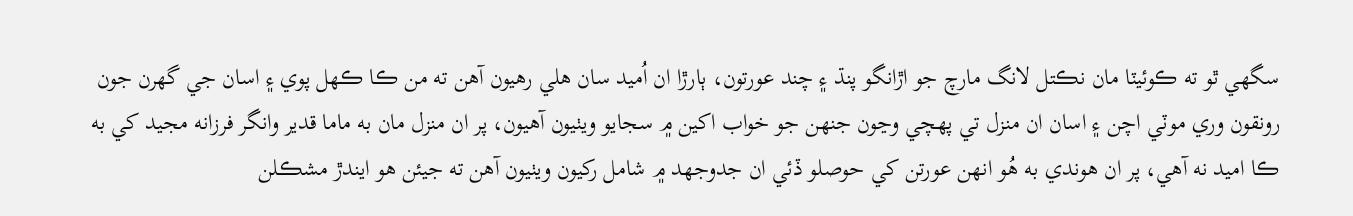سگهي ٿو ته ڪوئيٽا مان نڪتل لانگ مارچ جو اڙانگو پنڌ ۽ چند عورتون، ٻارڙا ان اُميد سان هلي رهيون آهن ته من ڪا ڪهل پوي ۽ اسان جي گهرن جون رونقون وري موٽي اچن ۽ اسان ان منزل تي پهچي وڃون جنهن جو خواب اکين ۾ سجايو ويٺيون آهيون، پر ان منزل مان به ماما قدير وانگر فرزانه مجيد کي به ڪا اميد نه آهي، پر ان هوندي به هُو انهن عورتن کي حوصلو ڏئي ان جدوجهد ۾ شامل رکيون ويٺيون آهن ته جيئن هو ايندڙ مشڪلن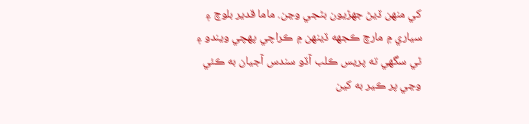کي منهن ڏيڻ جهڙيون بڻجي وڃن. ماما قدير بلوچ ۽ سياري ۾ مارچ ڪجهه ڏينهن ۾ ڪراچي پهچي ويندو ۽ ٿي سگهي ته پريس ڪلب آڏو سندس آجيان به ڪئي وڃي پر ڪير به کين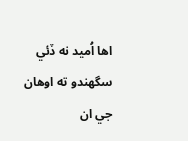اها اُميد نه ڏئي سگهندو ته اوهان جي ان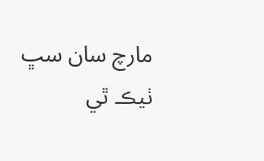مارچ سان سڀ ٺيڪ ٿي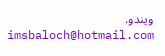ويندو.
imsbaloch@hotmail.com